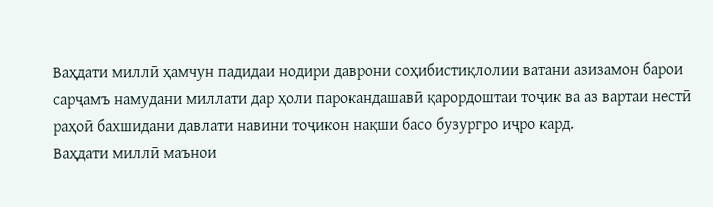Ваҳдати миллӣ ҳамчун падидаи нодири даврони соҳибистиқлолии ватани азизамон барои сарҷамъ намудани миллати дар ҳоли парокандашавӣ қарордоштаи тоҷик ва аз вартаи нестӣ раҳоӣ бахшидани давлати навини тоҷикон нақши басо бузургро иҷро кард.
Ваҳдати миллӣ маънои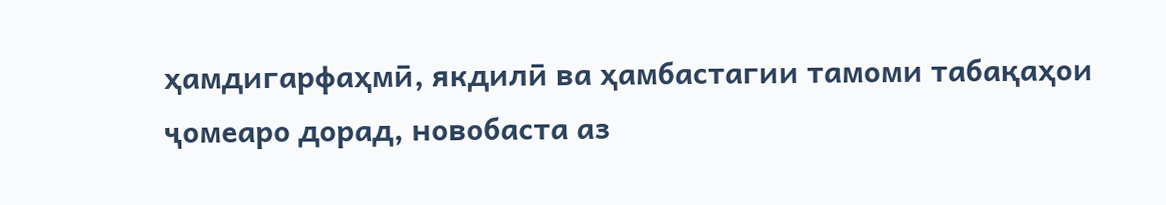ҳамдигарфаҳмӣ, якдилӣ ва ҳамбастагии тамоми табақаҳои ҷомеаро дорад, новобаста аз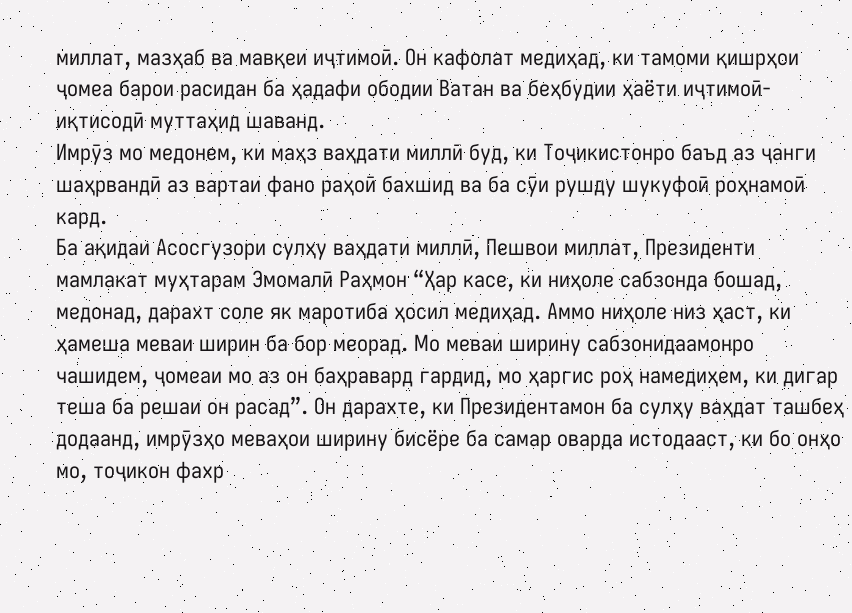миллат, мазҳаб ва мавқеи иҷтимоӣ. Он кафолат медиҳад, ки тамоми қишрҳои ҷомеа барои расидан ба ҳадафи ободии Ватан ва беҳбудии ҳаёти иҷтимоӣ-иқтисодӣ муттаҳид шаванд.
Имрӯз мо медонем, ки маҳз ваҳдати миллӣ буд, ки Тоҷикистонро баъд аз ҷанги шаҳрвандӣ аз вартаи фано раҳоӣ бахшид ва ба сӯи рушду шукуфоӣ роҳнамоӣ кард.
Ба ақидаи Асосгузори сулҳу ваҳдати миллӣ, Пешвои миллат, Президенти мамлакат муҳтарам Эмомалӣ Раҳмон “Ҳар касе, ки ниҳоле сабзонда бошад, медонад, дарахт соле як маротиба ҳосил медиҳад. Аммо ниҳоле низ ҳаст, ки ҳамеша меваи ширин ба бор меорад. Мо меваи ширину сабзонидаамонро чашидем, ҷомеаи мо аз он баҳравард гардид, мо ҳаргис роҳ намедиҳем, ки дигар теша ба решаи он расад”. Он дарахте, ки Президентамон ба сулҳу ваҳдат ташбеҳ додаанд, имрӯзҳо меваҳои ширину бисёре ба самар оварда истодааст, ки бо онҳо мо, тоҷикон фахр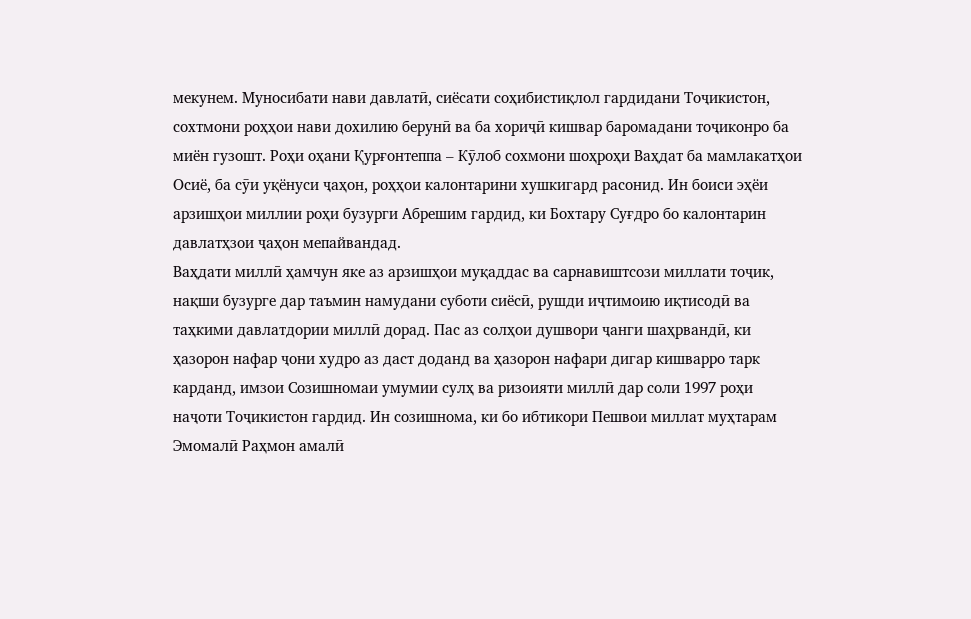мекунем. Муносибати нави давлатӣ, сиёсати соҳибистиқлол гардидани Тоҷикистон, сохтмони роҳҳои нави дохилию берунӣ ва ба хориҷӣ кишвар баромадани тоҷиконро ба миён гузошт. Роҳи оҳани Қурғонтеппа – Кӯлоб сохмони шоҳроҳи Ваҳдат ба мамлакатҳои Осиё, ба сӯи уқёнуси ҷаҳон, роҳҳои калонтарини хушкигард расонид. Ин боиси эҳёи арзишҳои миллии роҳи бузурги Абрешим гардид, ки Бохтару Суғдро бо калонтарин давлатҳзои ҷаҳон мепайвандад.
Ваҳдати миллӣ ҳамчун яке аз арзишҳои муқаддас ва сарнавиштсози миллати тоҷик, нақши бузурге дар таъмин намудани суботи сиёсӣ, рушди иҷтимоию иқтисодӣ ва таҳкими давлатдории миллӣ дорад. Пас аз солҳои душвори ҷанги шаҳрвандӣ, ки ҳазорон нафар ҷони худро аз даст доданд ва ҳазорон нафари дигар кишварро тарк карданд, имзои Созишномаи умумии сулҳ ва ризоияти миллӣ дар соли 1997 роҳи наҷоти Тоҷикистон гардид. Ин созишнома, ки бо ибтикори Пешвои миллат муҳтарам Эмомалӣ Раҳмон амалӣ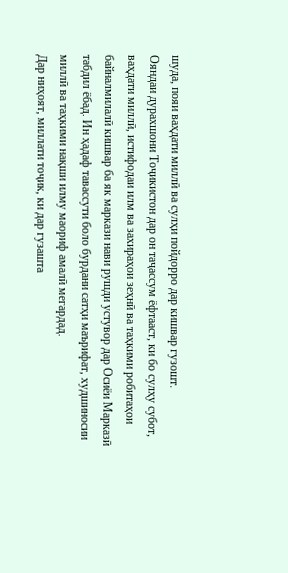шуда, пояи ваҳдати миллӣ ва сулҳи пойдорро дар кишвар гузошт.
Ояндаи дурахшони Тоҷикистон дар он таҷассум ёфтааст, ки бо сулҳу субот, ваҳдати миллӣ, истифодаи илм ва захираҳои зеҳнӣ ва таҳкими робитаҳои байналмилалӣ кишвар ба як маркази нави рушди устувор дар Осиёи Марказӣ табдил ёбад. Ин ҳадаф тавассути боло бурдани сатҳи маърифат, худшиносии миллӣ ва таҳкими нақши илму маориф амалӣ мегардад.
Дар ниҳоят, миллати тоҷик, ки дар гузашта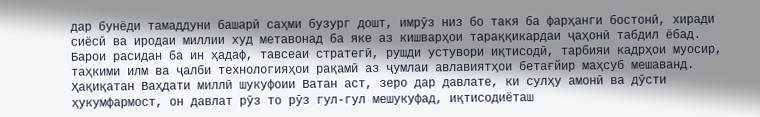дар бунёди тамаддуни башарӣ саҳми бузург дошт, имрӯз низ бо такя ба фарҳанги бостонӣ, хиради сиёсӣ ва иродаи миллии худ метавонад ба яке аз кишварҳои тараққикардаи ҷаҳонӣ табдил ёбад. Барои расидан ба ин ҳадаф, тавсеаи стратегӣ, рушди устувори иқтисодӣ, тарбияи кадрҳои муосир, таҳкими илм ва ҷалби технологияҳои рақамӣ аз ҷумлаи авлавиятҳои бетағйир маҳсуб мешаванд.
Ҳақиқатан Ваҳдати миллӣ шукуфоии Ватан аст, зеро дар давлате, ки сулҳу амонӣ ва дӯсти ҳукумфармост, он давлат рӯз то рӯз гул-гул мешукуфад, иқтисодиёташ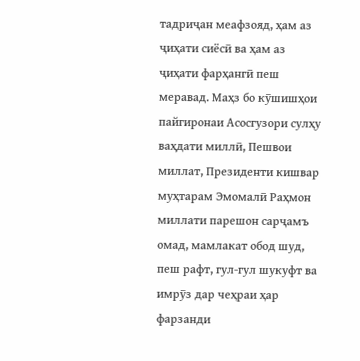тадриҷан меафзояд, ҳам аз ҷиҳати сиёсӣ ва ҳам аз ҷиҳати фарҳангӣ пеш меравад. Маҳз бо кӯшишҳои пайгиронаи Асосгузори сулҳу ваҳдати миллӣ, Пешвои миллат, Президенти кишвар муҳтарам Эмомалӣ Раҳмон миллати парешон сарҷамъ омад, мамлакат обод шуд, пеш рафт, гул-гул шукуфт ва имрӯз дар чеҳраи ҳар фарзанди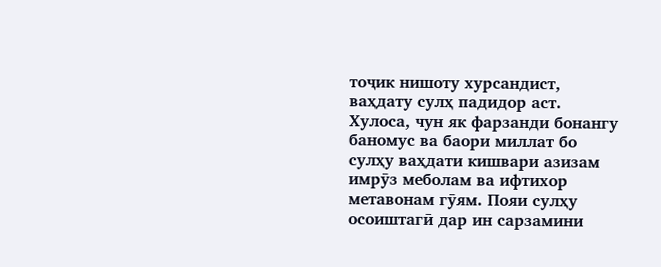тоҷик нишоту хурсандист, ваҳдату сулҳ падидор аст.
Хулоса, чун як фарзанди бонангу баномус ва баори миллат бо сулҳу ваҳдати кишвари азизам имрӯз меболам ва ифтихор метавонам гӯям. Пояи сулҳу осоиштагӣ дар ин сарзамини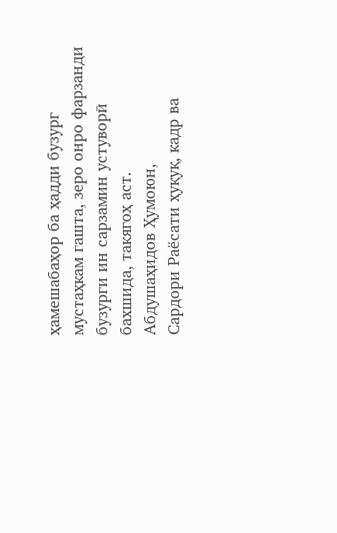ҳамешабаҳор ба ҳадди бузург мустаҳкам гашта, зеро онро фарзанди бузурги ин сарзамин устуворӣ бахшида, такягоҳ аст.
Абдушаҳидов Ҳумоюн,
Сардори Раёсати ҳуқуқ, кадр ва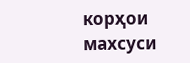корҳои махсуси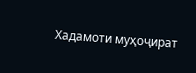Хадамоти муҳоҷират